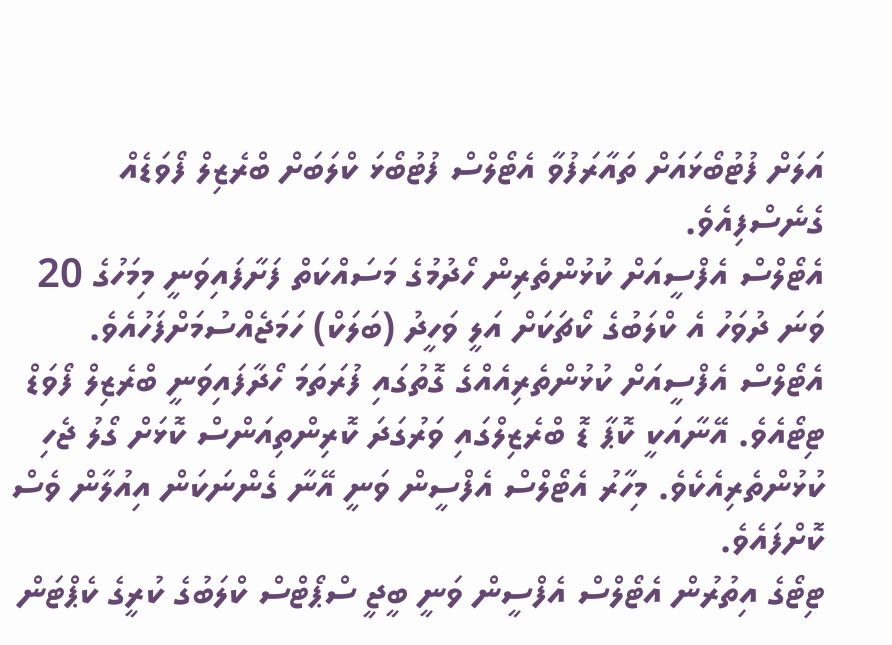އަލަށް ފުޓުބޯޅައަށް ތައާރަފުވާ އެޓޯލްސް ފުޓުބޯޅަ ކްލަބަށް ބްރެޒިލް ފޯވަޑެއް ގެނެސްފިއެވެ.
އެޓޯލްސް އެފްސީއަށް ކުޅުންތެރިން ހޯދުމުގެ މަސައްކަތް ފަށާފައިވަނީ މިމަހުގެ 20 ވަނަ ދުވަހު އެ ކްލަބުގެ ކޯޗަކަށް އަލީ ވަހީދު (ބަލަކް) ހަމަޖެއްސުމަށްފަހުއެވެ.
އެޓޯލްސް އެފްސީއަށް ކުޅުންތެރިއެއްގެ ގޮތުގައި ފުރަތަމަ ހޯދާފައިވަނީ ބްރެޒިލް ފޯވަޑް ޓިޓޯއެވެ. އޭނާއަކީ ކޮޕާ ޑޮ ބްރެޒިލްގައި ވަރުގަދަ ކޮރިންތިއަންސް ކޮޅަށް ގޯލު ޖެހި ކުޅުންތެރިއެކެވެ. މިހާރު އެޓޯލްސް އެފްސީން ވަނީ އޭނާ ގެންނަކަން އިއުލާން ވެސް ކޮށްފައެވެ.
ޓިޓޯގެ އިތުރުން އެޓޯލްސް އެފްސީން ވަނީ ބީޖީ ސްޕޯޓްސް ކްލަބުގެ ކުރީގެ ކެޕްޓަން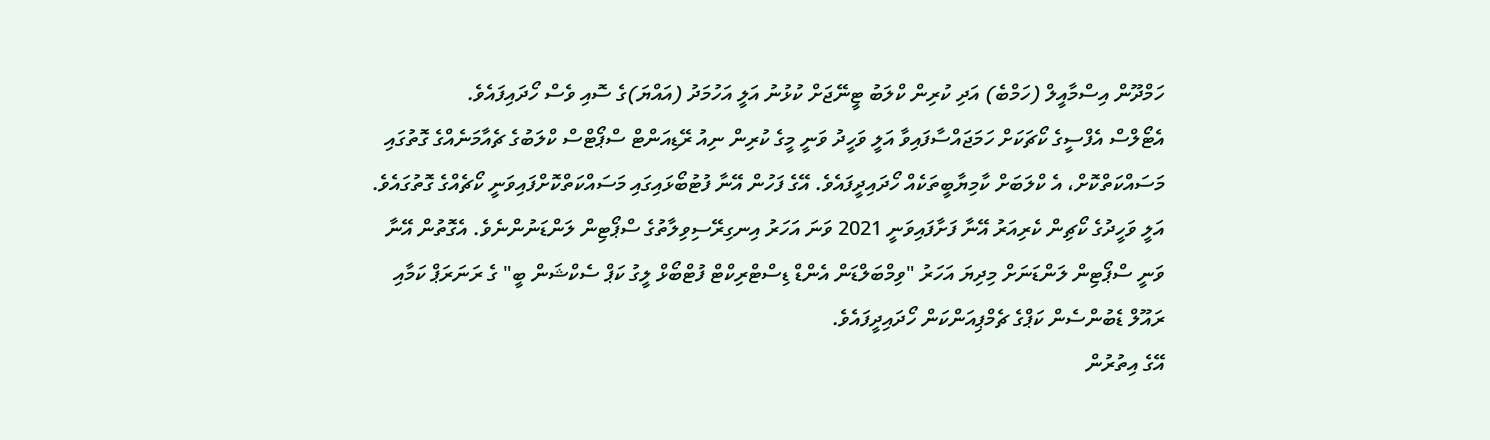ހަމްދޫން އިސްމާއީލް (ހަމްބެ) އަދި ކުރިން ކްލަބު ޓީނޭޖަށް ކުޅުނު އަލީ އަހުމަދު (އައްޔަ)ގެ ސޮއި ވެސް ހޯދައިފައެވެ.
އެޓޯލްސް އެފްސީގެ ކޯޗަކަށް ހަމަޖައްސާފައިވާ އަލީ ވަހީދު ވަނީ މީގެ ކުރިން ނިއު ރޭޑިއަންޓް ސްޕޯޓްސް ކްލަބުގެ ޗެއާމަނެއްގެ ގޮތުގައި މަސައްކަތްކޮށް، އެ ކްލަބަށް ކާމިޔާބީތަކެއް ހޯދައިދީފައެވެ. އޭގެ ފަހުން އޭނާ ފުޓުބޯޅައިގައި މަސައްކަތްކޮށްފައިވަނީ ކޯޗެއްގެ ގޮތުގައެވެ.
އަލީ ވަހީދުގެ ކޯޗިން ކެރިއަރު އޭނާ ފަށާފައިވަނީ 2021 ވަނަ އަހަރު އިނގިރޭސިވިލާތުގެ ސްޕޯޓިން ލަންޑަނުންނެވެ. އެގޮތުން އޭނާ ވަނީ ސްޕޯޓިން ލަންޑަނަށް މިދިޔަ އަހަރު "ވިމްބަލްޑަން އެންޑް ޑިސްޓްރިކްޓް ފުޓްބޯޅް ލީގު ކަޕް ސެކްޝަން ބީ" ގެ ރަނަރަޕް ކަމާއި ރައޫލް ޑެބުންސެން ކަޕްގެ ޗެމްޕިއަންކަން ހޯދައިދީފައެވެ.
އޭގެ އިތުރުން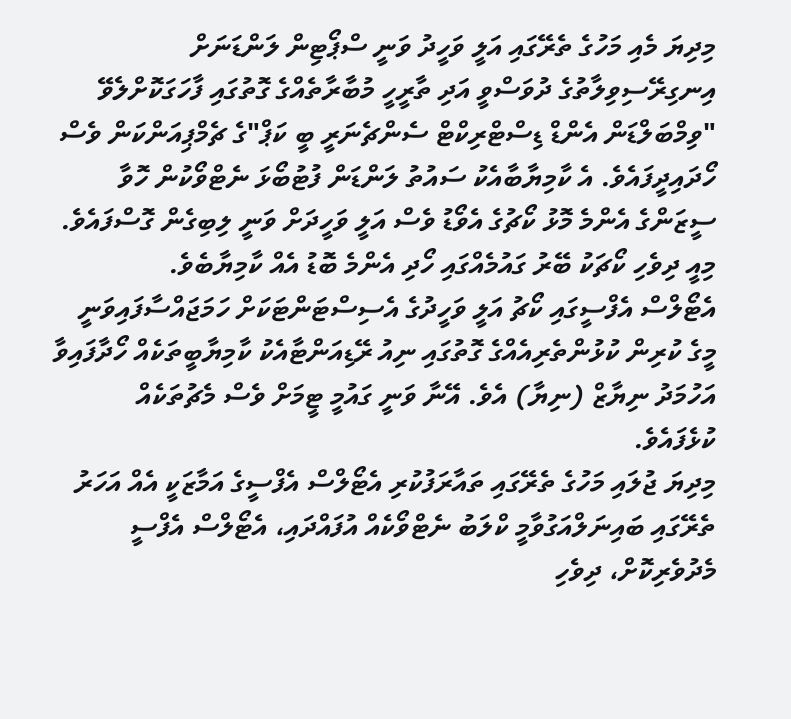މިދިޔަ މެއި މަހުގެ ތެރޭގައި އަލީ ވަހީދު ވަނީ ސްޕޯޓިން ލަންޑަނަށް އިނގިރޭސިވިލާތުގެ ދުވަސްވީ އަދި ތާރީހީ މުބާރާތެއްގެ ގޮތުގައި ފާހަގަކޮށްލެވޭ "ވިމްބަލްޑަން އެންޑް ޑިސްޓްރިކްޓް ސެންޗެނަރީ ބީ ކަޕް"ގެ ޗެމްޕިއަންކަން ވެސް ހޯދައިދީފައެވެ. އެ ކާމިޔާބާއެކު ސައުތު ލަންޑަން ފުޓުބޯޅަ ނެޓްވޯކުން ހޮވާ ސީޒަންގެ އެންމެ މޮޅު ކޯޗުގެ އެވޯޑު ވެސް އަލީ ވަހީދަށް ވަނީ ލިބިގެން ގޮސްފައެވެ. މިއީ ދިވެހި ކޯޗަކު ބޭރު ގައުމެއްގައި ހޯދި އެންމެ ބޮޑު އެއް ކާމިޔާބެވެ.
އެޓޯލްސް އެފްސީގައި ކޯޗު އަލީ ވަހީދުގެ އެސިސްޓަންޓަކަށް ހަމަޖައްސާފައިވަނީ މީގެ ކުރިން ކުޅުންތެރިއެއްގެ ގޮތުގައި ނިއު ރޭޑިއަންޓާއެކު ކާމިޔާބީތަކެއް ހޯދާފައިވާ އަހުމަދު ނިޔާޒް (ނިޔާ) އެވެ. އޭނާ ވަނީ ގައުމީ ޓީމަށް ވެސް މެޗުތަކެއް ކުޅެފައެވެ.
މިދިޔަ ޖުލައި މަހުގެ ތެރޭގައި ތައާރަފުކުރި އެޓޯލްސް އެފްސީގެ އަމާޒަކީ އެއް އަހަރު ތެރޭގައި ބައިނަލްއަގުވާމީ ކްލަބު ނެޓްވޯކެއް އުފައްދައި، އެޓޯލްސް އެފްސީ މެދުވެރިކޮށް، ދިވެހި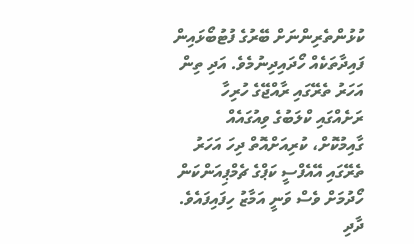ކުޅުންތެރިންނަށް ބޭރުގެ ފުޓުބޯޅައިން ފައިދާތަކެއް ހޯދައިދިނުމެވެ. އަދި ތިން އަހަރު ތެރޭގައި ރާއްޖޭގެ ހުރިހާ ރަށެއްގައި ކްލަބުގެ ވިއުގައެއް ގާއިމުކޮށް، ކުރިއަށްއޮތް ދިހަ އަހަރު ތެރޭގައި އޭއެފްސީ ކަޕްގެ ޗެމްޕިއަންކަން ހޯދުމަށް ވެސް ވަނީ އަމާޒު ހިފައިފައެވެ.
ދާދި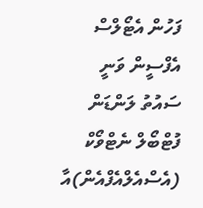ފަހުން އެޓޯލްސް އެފްސީން ވަނީ ސައުތު ލަންޑަން ފުޓްބޯލް ނެޓްވޯކް (އެސްއެލްއެފްއެން)އާ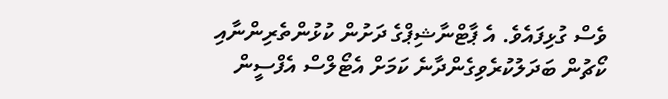ވެސް ގުޅިފައެވެ. އެ ޕާޓްނާޝިޕްގެ ދަށުން ކުޅުންތެރިންނާއި ކޯޗުން ބަދަލުކުރެވިގެންދާނެ ކަމަށް އެޓޯލްސް އެފްސީން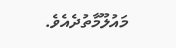މައުލޫމާތުދެއެވެ.